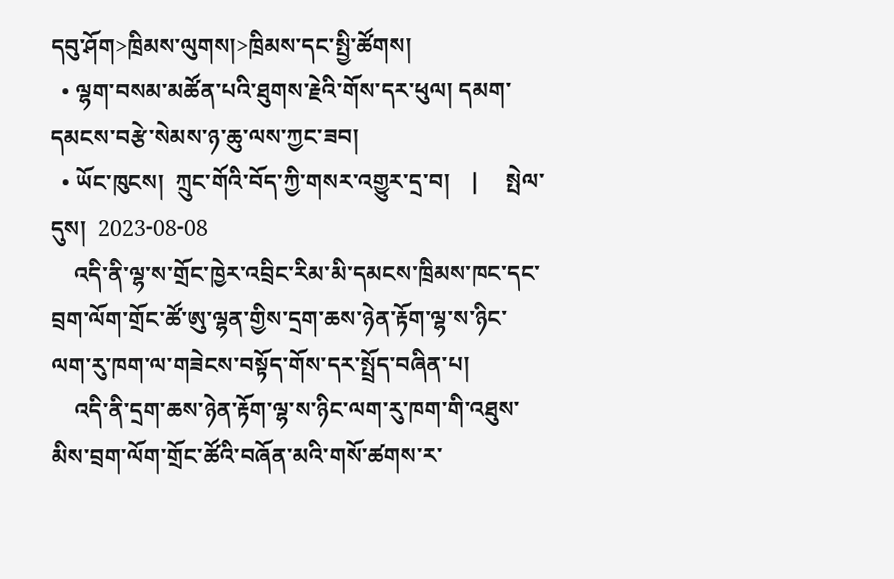དབུ་ཤོག>ཁྲིམས་ལུགས།>ཁྲིམས་དང་སྤྱི་ཚོགས།
  • ལྷག་བསམ་མཚོན་པའི་ཐུགས་རྗེའི་གོས་དར་ཕུལ། དམག་དམངས་བརྩེ་སེམས་ཉ་ཆུ་ལས་ཀྱང་ཟབ།
  • ཡོང་ཁུངས།  ཀྲུང་གོའི་བོད་ཀྱི་གསར་འགྱུར་དྲ་བ།    |     སྤེལ་དུས།  2023-08-08
    འདི་ནི་ལྷ་ས་གྲོང་ཁྱེར་འབྲིང་རིམ་མི་དམངས་ཁྲིམས་ཁང་དང་བྲག་ལོག་གྲོང་ཚོ་ཨུ་ལྷན་གྱིས་དྲག་ཆས་ཉེན་རྟོག་ལྷ་ས་ཉིང་ལག་རུ་ཁག་ལ་གཟེངས་བསྟོད་གོས་དར་སྤྲོད་བཞིན་པ།
    འདི་ནི་དྲག་ཆས་ཉེན་རྟོག་ལྷ་ས་ཉིང་ལག་རུ་ཁག་གི་འཐུས་མིས་བྲག་ལོག་གྲོང་ཚོའི་བཞོན་མའི་གསོ་ཚགས་ར་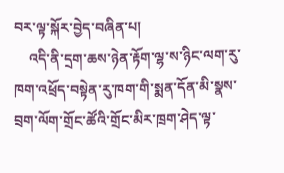བར་ལྟ་སྐོར་བྱེད་བཞིན་པ།
    འདི་ནི་དྲག་ཆས་ཉེན་རྟོག་ལྷ་ས་ཉིང་ལག་རུ་ཁག་འཕྲོད་བསྟེན་རུ་ཁག་གི་སྨན་དོན་མི་སྣས་བྲག་ལོག་གྲོང་ཚོའི་གྲོང་མིར་ཁྲག་ཤེད་ལྟ་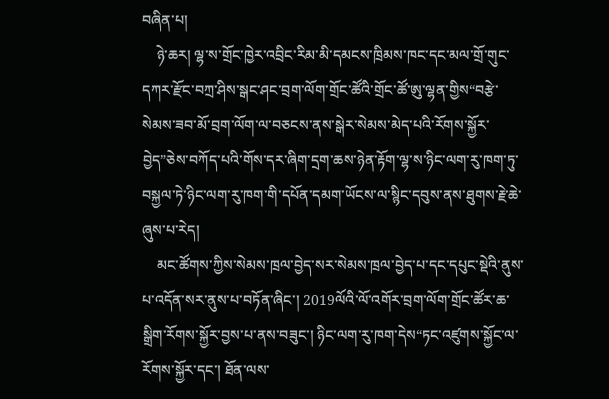བཞིན་པ།
    ཉེ་ཆར། ལྷ་ས་གྲོང་ཁྱེར་འབྲིང་རིམ་མི་དམངས་ཁྲིམས་ཁང་དང་མལ་གྲོ་གུང་དཀར་རྫོང་བཀྲ་ཤིས་སྒང་ཤང་བྲག་ལོག་གྲོང་ཚོའི་གྲོང་ཚོ་ཨུ་ལྷན་གྱིས“བརྩེ་སེམས་ཟབ་མོ་བྲག་ལོག་ལ་བཅངས་ནས་སྒེར་སེམས་མེད་པའི་རོགས་སྐྱོར་བྱེད”ཅེས་བཀོད་པའི་གོས་དར་ཞིག་དྲག་ཆས་ཉེན་རྟོག་ལྷ་ས་ཉིང་ལག་རུ་ཁག་ཏུ་བསྐྱལ་ཏེ་ཉིང་ལག་རུ་ཁག་གི་དཔོན་དམག་ཡོངས་ལ་སྙིང་དབུས་ནས་ཐུགས་རྗེ་ཆེ་ཞུས་པ་རེད།
    མང་ཚོགས་ཀྱིས་སེམས་ཁྲལ་བྱེད་སར་སེམས་ཁྲལ་བྱེད་པ་དང་དཔུང་སྡེའི་ནུས་པ་འདོན་སར་ནུས་པ་བཏོན་ཞིང་། 2019ལོའི་ལོ་འགོར་བྲག་ལོག་གྲོང་ཚོར་ཆ་སྒྲིག་རོགས་སྐྱོར་བྱས་པ་ནས་བཟུང་། ཉིང་ལག་རུ་ཁག་དེས“ཏང་འཛུགས་སྐྱོང་ལ་རོགས་སྐྱོར་དང་། ཐོན་ལས་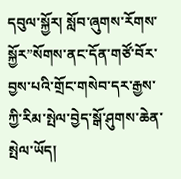དབུལ་སྐྱོར། སློབ་ཞུགས་རོགས་སྐྱོར”སོགས་ནང་དོན་གཙོ་བོར་བྱས་པའི་གྲོང་གསེབ་དར་རྒྱས་ཀྱི་རིམ་སྤེལ་བྱེད་སྒོ་ཤུགས་ཆེན་སྤེལ་ཡོད།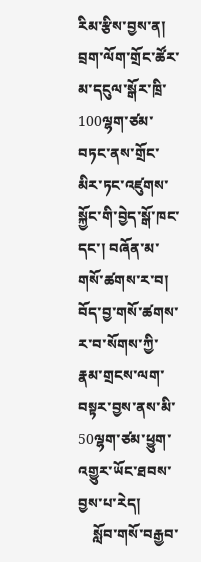རིམ་རྩིས་བྱས་ན། བྲག་ལོག་གྲོང་ཚོར་མ་དངུལ་སྒོར་ཁྲི་100ལྷག་ཙམ་བཏང་ནས་གྲོང་མིར་ཏང་འཛུགས་སྐྱོང་གི་བྱེད་སྒོ་ཁང་དང་། བཞོན་མ་གསོ་ཚགས་ར་བ། བོད་བྱ་གསོ་ཚགས་ར་བ་སོགས་ཀྱི་རྣམ་གྲངས་ལག་བསྟར་བྱས་ནས་མི་50ལྷག་ཙམ་ཕྱུག་འགྱུར་ཡོང་ཐབས་བྱས་པ་རེད།
    སློབ་གསོ་བརྒྱབ་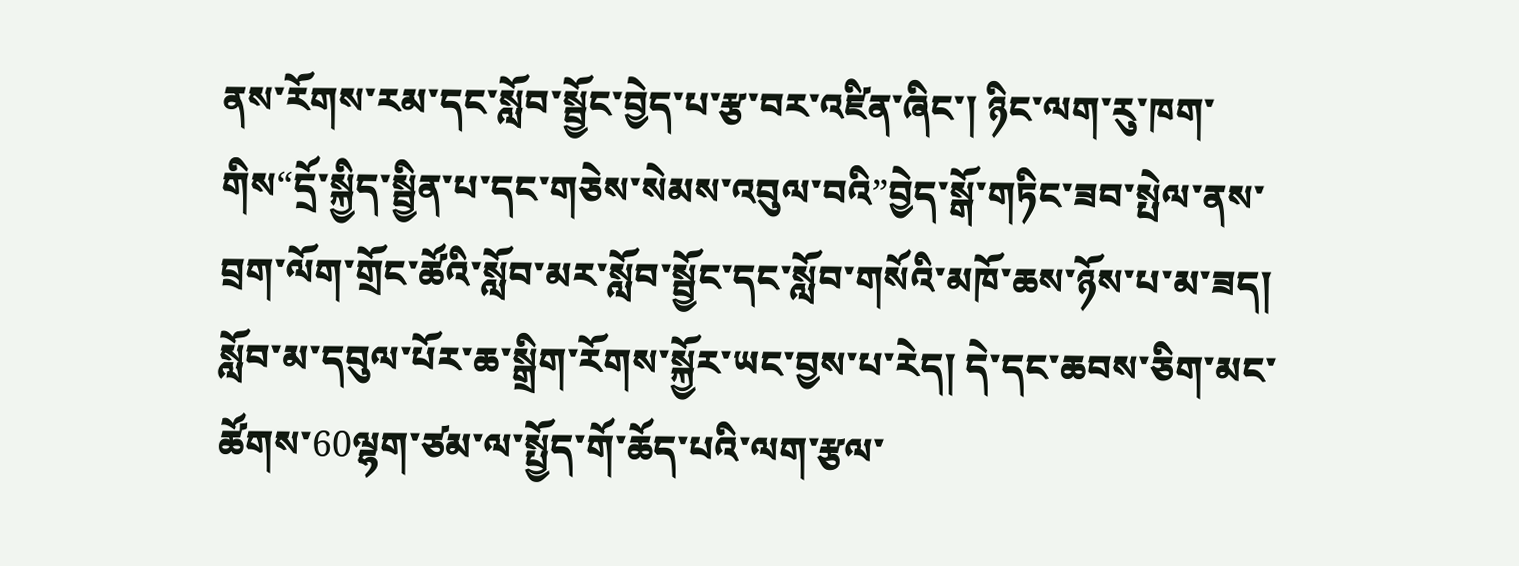ནས་རོགས་རམ་དང་སློབ་སྦྱོང་བྱེད་པ་རྩ་བར་འཛིན་ཞིང་། ཉིང་ལག་རུ་ཁག་གིས“དྲོ་སྐྱིད་སྦྱིན་པ་དང་གཅེས་སེམས་འབུལ་བའི”བྱེད་སྒོ་གཏིང་ཟབ་སྤེལ་ནས་བྲག་ལོག་གྲོང་ཚོའི་སློབ་མར་སློབ་སྦྱོང་དང་སློབ་གསོའི་མཁོ་ཆས་ཉོས་པ་མ་ཟད། སློབ་མ་དབུལ་པོར་ཆ་སྒྲིག་རོགས་སྐྱོར་ཡང་བྱས་པ་རེད། དེ་དང་ཆབས་ཅིག་མང་ཚོགས་60ལྷག་ཙམ་ལ་སྤྱོད་གོ་ཆོད་པའི་ལག་རྩལ་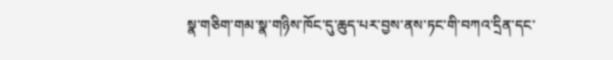སྣ་གཅིག་གམ་སྣ་གཉིས་ཁོང་དུ་ཆུད་པར་བྱས་ནས་ཏང་གི་བཀའ་དྲིན་དང་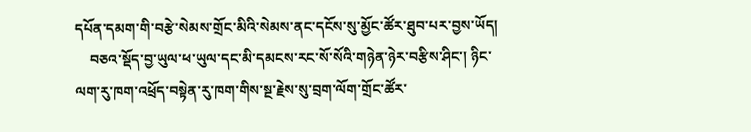དཔོན་དམག་གི་བརྩེ་སེམས་གྲོང་མིའི་སེམས་ནང་དངོས་སུ་མྱོང་ཚོར་ཐུབ་པར་བྱས་ཡོད།
    བཅའ་སྡོད་བྱ་ཡུལ་ཕ་ཡུལ་དང་མི་དམངས་རང་སོ་སོའི་གཉེན་ཉེར་བརྩིས་ཤིང་། ཉིང་ལག་རུ་ཁག་འཕྲོད་བསྟེན་རུ་ཁག་གིས་སྔ་རྗེས་སུ་བྲག་ལོག་གྲོང་ཚོར་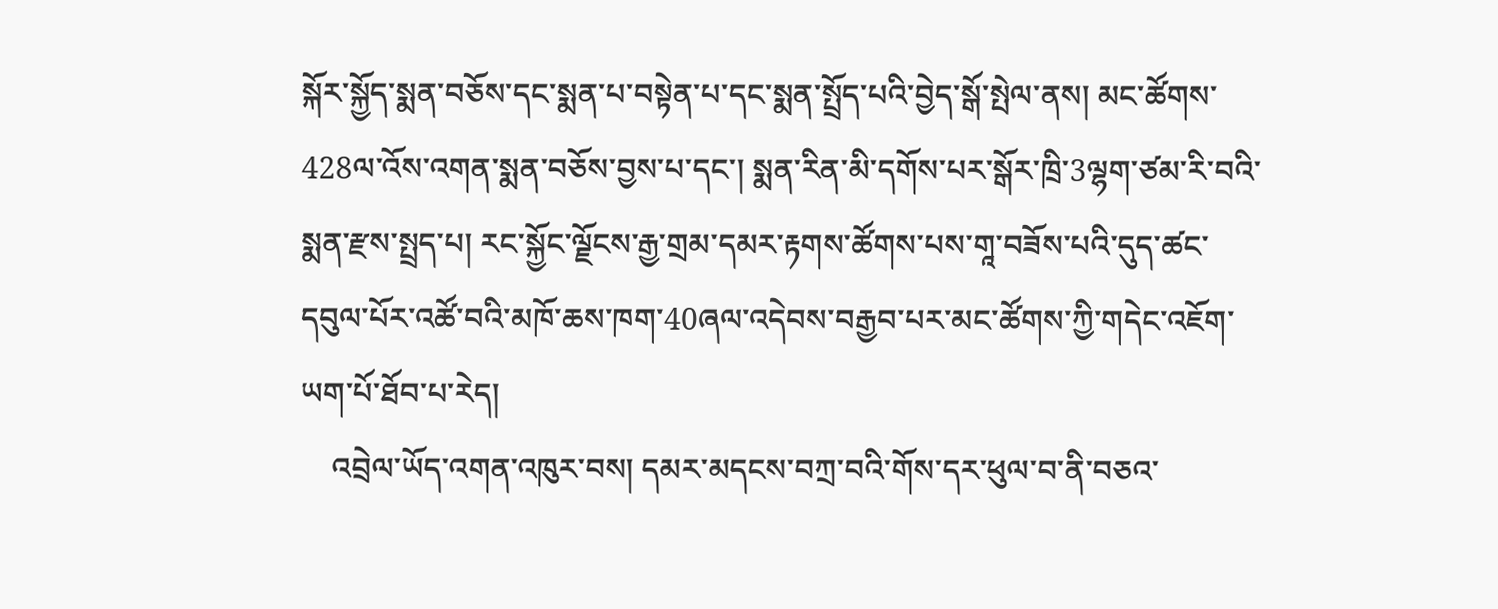སྐོར་སྐྱོད་སྨན་བཅོས་དང་སྨན་པ་བསྟེན་པ་དང་སྨན་སྤྲོད་པའི་བྱེད་སྒོ་སྤེལ་ནས། མང་ཚོགས་428ལ་འོས་འགན་སྨན་བཅོས་བྱས་པ་དང་། སྨན་རིན་མི་དགོས་པར་སྒོར་ཁྲི་3ལྷག་ཙམ་རི་བའི་སྨན་རྫས་སྤྲད་པ། རང་སྐྱོང་ལྗོངས་རྒྱ་གྲམ་དམར་རྟགས་ཚོགས་པས་གཱ་བཟོས་པའི་དུད་ཚང་དབུལ་པོར་འཚོ་བའི་མཁོ་ཆས་ཁག་40ཞལ་འདེབས་བརྒྱབ་པར་མང་ཚོགས་ཀྱི་གདེང་འཇོག་ཡག་པོ་ཐོབ་པ་རེད།
    འབྲེལ་ཡོད་འགན་འཁུར་བས། དམར་མདངས་བཀྲ་བའི་གོས་དར་ཕུལ་བ་ནི་བཅའ་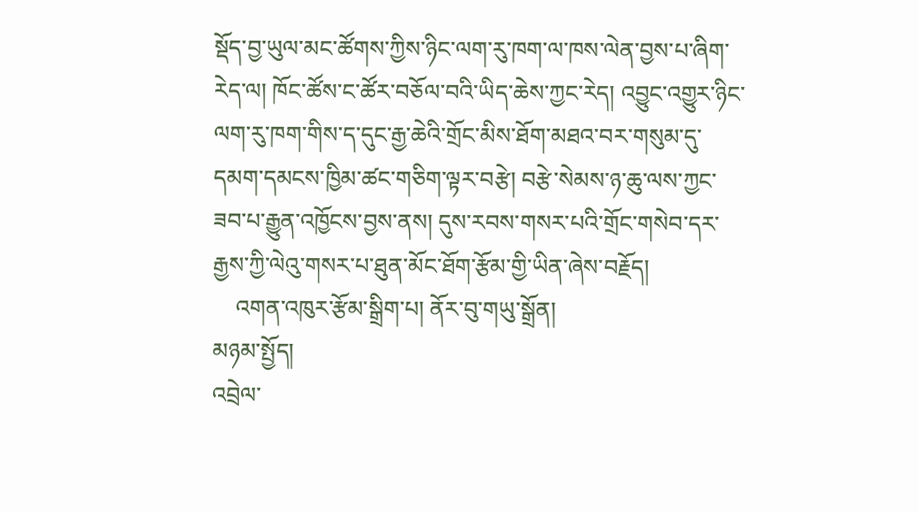སྡོད་བྱ་ཡུལ་མང་ཚོགས་ཀྱིས་ཉིང་ལག་རུ་ཁག་ལ་ཁས་ལེན་བྱས་པ་ཞིག་རེད་ལ། ཁོང་ཚོས་ང་ཚོར་བཅོལ་བའི་ཡིད་ཆེས་ཀྱང་རེད། འབྱུང་འགྱུར་ཉིང་ལག་རུ་ཁག་གིས་ད་དུང་རྒྱ་ཆེའི་གྲོང་མིས་ཐོག་མཐའ་བར་གསུམ་དུ་དམག་དམངས་ཁྱིམ་ཚང་གཅིག་ལྟར་བརྩེ། བརྩེ་སེམས་ཉ་ཆུ་ལས་ཀྱང་ཟབ་པ་རྒྱུན་འཁྱོངས་བྱས་ནས། དུས་རབས་གསར་པའི་གྲོང་གསེབ་དར་རྒྱས་ཀྱི་ལེའུ་གསར་པ་ཐུན་མོང་ཐོག་རྩོམ་གྱི་ཡིན་ཞེས་བརྗོད།
    འགན་འཁུར་རྩོམ་སྒྲིག་པ། ནོར་བུ་གཡུ་སྒྲོན།
མཉམ་སྤྱོད།
འབྲེལ་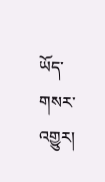ཡོད་གསར་འགྱུར།